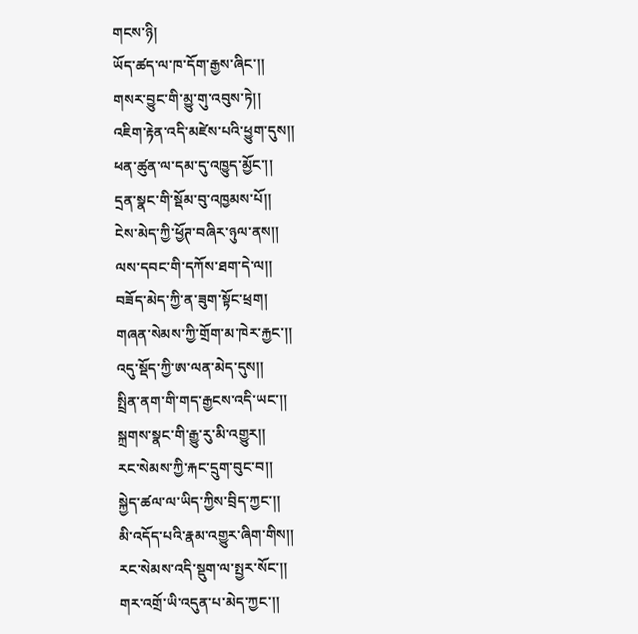གངས་ཉི།
ཡོད་ཚད་ལ་ཁ་དོག་རྒྱས་ཞིང་།།
གསར་བྱུང་གི་མྱུ་གུ་འབུས་ཏེ།།
འཇིག་རྟེན་འདི་མཛེས་པའི་ཕྱུག་དུས།།
ཕན་ཚུན་ལ་དམ་དུ་འཁྱུད་མྱོང་།།
དྲན་སྣང་གི་སྡོམ་བུ་འཁྱམས་པོ།།
ངེས་མེད་ཀྱི་ཕྱོཊ་བཞིར་ཉུལ་ནས།།
ལས་དབང་གི་དཀོས་ཐག་དེ་ལ།།
བཟོད་མེད་ཀྱི་ན་ཟུག་སྟོང་ཕྲག།
གཞན་སེམས་ཀྱི་གྲོག་མ་ཁེར་རྐྱང་།།
འདུ་སྡོད་ཀྱི་ཨ་ལན་མེད་དུས།།
སྤྲིན་ནག་གི་གད་རྒྱངས་འདི་ཡང་།།
སྐྲགས་སྣང་གི་རྒྱུ་རུ་མི་འགྱུར།།
རང་སེམས་ཀྱི་རྐང་དྲུག་བུང་བ།།
སྐྱེད་ཚལ་ལ་ཡིད་ཀྱིས་བྲིད་ཀྱང་།།
མི་འདོད་པའི་རྣམ་འགྱུར་ཞིག་གིས།།
རང་སེམས་འདི་སྡུག་ལ་སྤྱར་སོང་།།
གར་འགྲོ་ཡི་འདུན་པ་མེད་ཀྱང་།།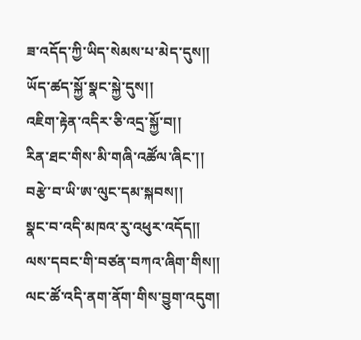ཟ་འདོད་ཀྱི་ཡིད་སེམས་པ་མེད་དུས།།
ཡོད་ཚད་སྐྱོ་སྣང་སྐྱེ་དུས།།
འཇིག་རྟེན་འདིར་ཅི་འདྲ་སྐྱོ་བ།།
རིན་ཐང་གིས་མི་གཞི་འཚོལ་ཞིང་།།
བརྩེ་བ་ཡི་ཨ་ལུང་དམ་སྐབས།།
སྣང་བ་འདི་མཁའ་རུ་འཕུར་འདོད།།
ལས་དབང་གི་བཙན་བཀའ་ཞིག་གིས།།
ལང་ཚོ་འདི་ནག་ནོག་གིས་བྱུག་འདུག།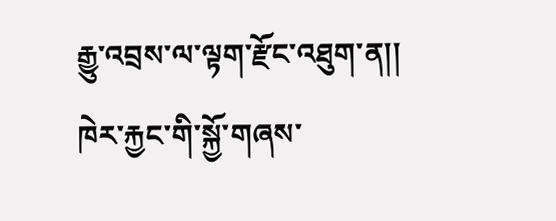རྒྱུ་འབྲས་ལ་ལྟག་རྫོང་འཐུག་ན།།
ཁེར་རྐྱང་གི་སྐྱོ་གཞས་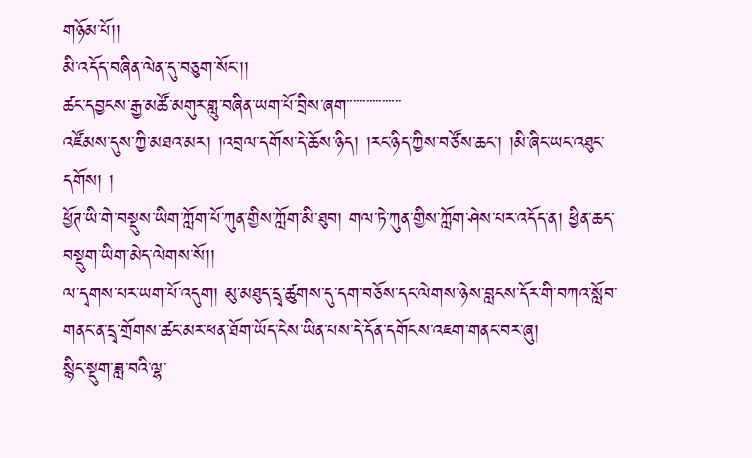གཉོམ་པོ།།
མི་འདོད་བཞིན་ལེན་དུ་བཅུག་སོང་།།
ཚང་དབྱངས་རྒྱ་མཚོ་མགུར་གླུ་བཞིན་ཡག་པོ་བྲིས་ཞག་་་་་་་་་་་་་་་་་
འཛོམས་དུས་ཀྱི་མཐའ་མར། །འབྲལ་དགོས་དེ་ཆོས་ཉིད། །རང་ཉིད་ཀྱིས་བཙོས་ཆང་། །མི་ཞིང་ཡང་འཐུང་དགོས། །
ཕྱོཊ་ཡི་གེ་བསྡུས་ཡིག་ཀློག་པོ་ཀུན་གྱིས་ཀློག་མི་ཐུབ། གལ་ཏེ་ཀུན་གྱིས་ཀློག་ཤེས་པར་འདོད་ན། ཕྱིན་ཆད་བསྡུག་ཡིག་མེད་ལེགས་སོ།།
ལ་དྭགས་པར་ཡག་པོ་འདུག། མུ་མཐུད་དྲྭ་ཚུགས་དུ་དག་བཅོས་དང་ལེགས་ཉེས་བླངས་དོར་གི་བཀའ་སློབ་གནང་ན་དྲྭ་གྲོགས་ཚང་མར་ཕན་ཐོག་ཡོད་ངེས་ཡིན་པས་དེ་དོན་དགོངས་འཇག་གནང་བར་ཞུ།
སྙིང་སྡུག་ཟླ་བའི་ལྷ་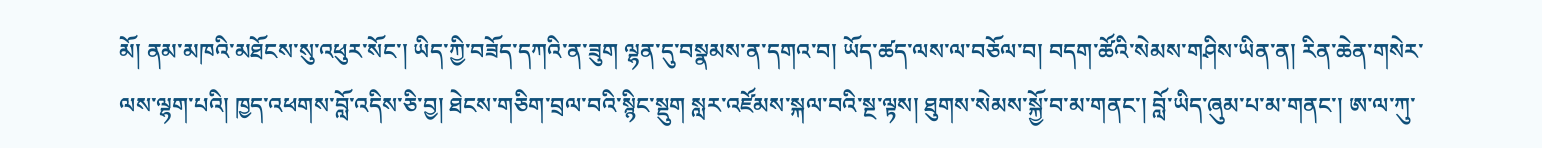མོ། ནམ་མཁའི་མཐོངས་སུ་འཕུར་སོང་། ཡིད་ཀྱི་བཟོད་དཀའི་ན་ཟུག ལྷན་དུ་བསྣམས་ན་དགའ་བ། ཡོད་ཚད་ལས་ལ་བཅོལ་བ། བདག་ཚོའི་སེམས་གཤིས་ཡིན་ན། རིན་ཆེན་གསེར་ལས་ལྷག་པའི། ཁྱད་འཕགས་བློ་འདིས་ཅི་བྱ། ཐེངས་གཅིག་བྲལ་བའི་སྙིང་སྡུག སླར་འཛོམས་སྐལ་བའི་སྔ་ལྟས། ཐུགས་སེམས་སྐྱོ་བ་མ་གནང་། བློ་ཡིད་ཞུམ་པ་མ་གནང་། ཨ་ལ་ཀུ་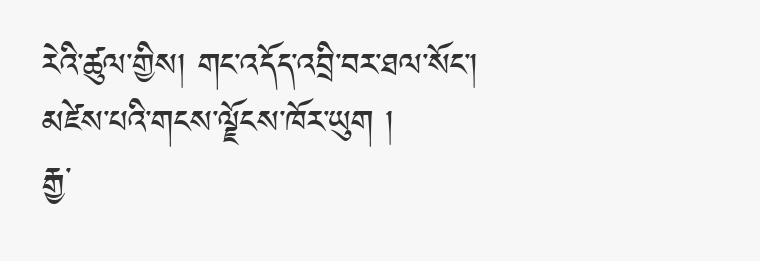རེའི་ཚུལ་གྱིས། གང་འདོད་འབྲི་བར་ཐལ་སོང་།
མཛེས་པའི་གངས་ལྗོངས་ཁོར་ཡུག །
རྒྱ་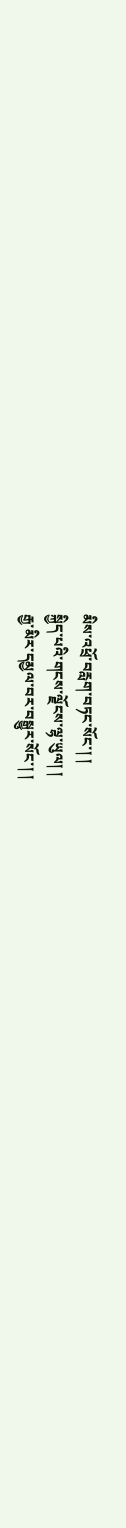མིས་འཕྲོ་བརླག་བཏང་སོང་། །
སྐྱིད་པའི་གངས་ལྗོངས་ལྷ་ཡུལ། །
རྒྱ་མིར་དམྱལ་བར་བསྒྱུར་སོང་། །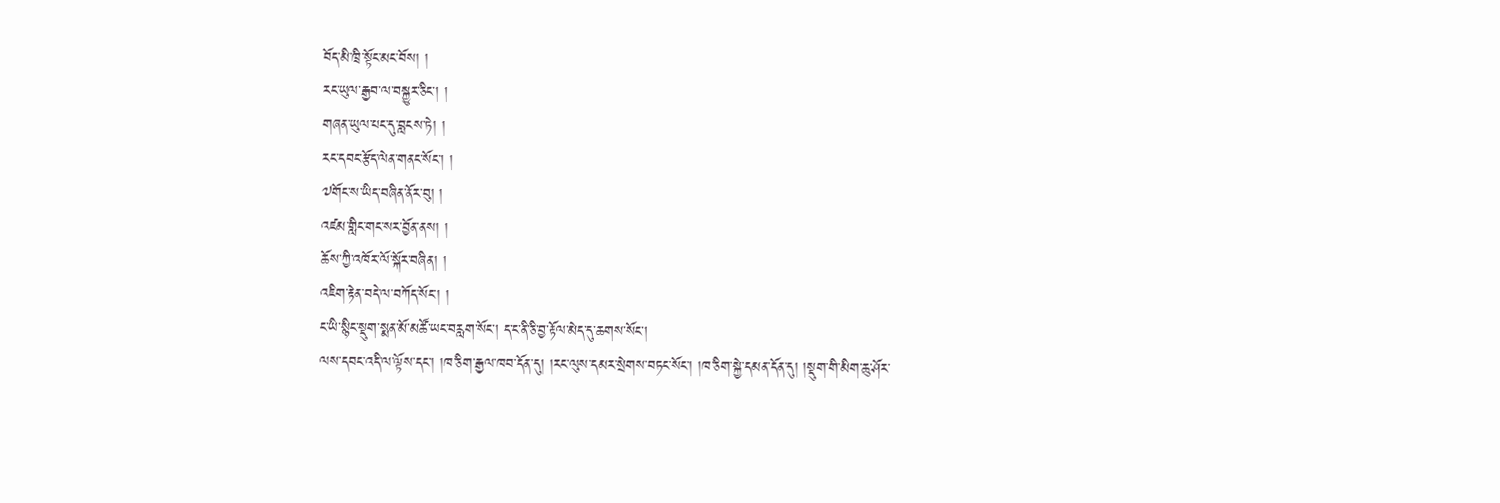བོད་མི་ཁྲི་སྟོང་མང་བོས། །
རང་ཡུལ་རྒྱབ་ལ་བསྐྱུར་ཅིང་། །
གཞན་ཡུལ་པང་དུ་བླངས་ཏེ། །
རང་དབང་རྩོད་ལེན་གནང་སོང་། །
༧གོང་ས་ཡིད་བཞིན་ནོར་བུ། །
འཛམ་གླིང་གང་སར་བྱོན་ནས། །
ཆོས་ཀྱི་འཁོར་ལོ་སྐོར་བཞིན། །
འཇིག་རྟེན་བདེ་ལ་བཀོད་སོང་། །
ང་ཡི་སྙིང་སྡུག་སྨན་མོ་མཚོ་ཡང་བརླག་སོང་། ད་ང་ནི་ཅི་བྱ་རྟོལ་མེད་དུ་ཆགས་སོང་།
ལས་དབང་འདི་ལ་ལྟོས་དང་། །ཁ་ཅིག་རྒྱལ་ཁབ་དོན་དུ། །རང་ལུས་དམར་སྲེགས་བཏང་སོང་། །ཁ་ཅིག་སྐྱེ་དམན་དོན་དུ། །སྡུག་གི་མིག་ཆུ་ཤོར་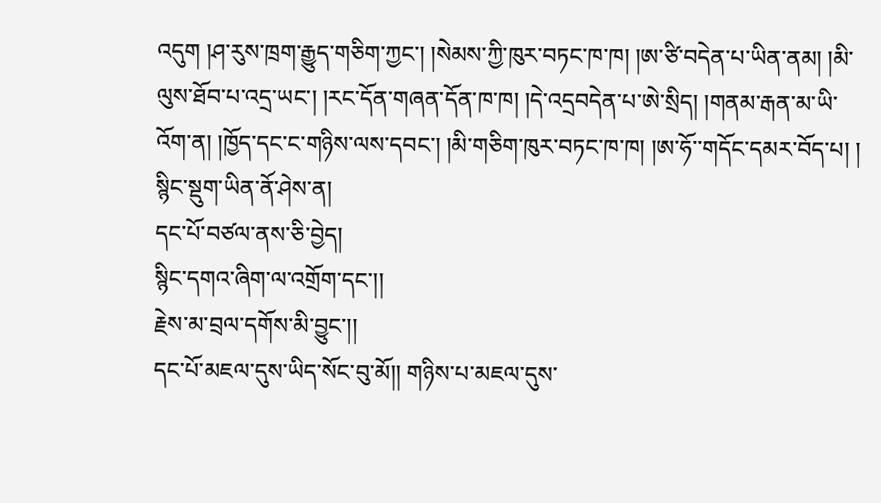འདུག །ཤ་རུས་ཁྲག་རྒྱུད་གཅིག་ཀྱང་། །སེམས་ཀྱི་ཁུར་བཏང་ཁ་ཁ། །ཨ་ཙི་བདེན་པ་ཡིན་ནམ། །མི་ལུས་ཐོབ་པ་འདྲ་ཡང་། །རང་དོན་གཞན་དོན་ཁ་ཁ། །དེ་འདྲབདེན་པ་ཨེ་སྲིད། །གནམ་རྒན་མ་ཡི་འོག་ན། །ཁྱོད་དང་ང་གཉིས་ལས་དབང་། །མི་གཅིག་ཁུར་བཏང་ཁ་ཁ། །ཨ་ཧོ་་གདོང་དམར་བོད་པ། །
སྙིང་སྡུག་ཡིན་ནོ་ཤེས་ན།
དང་པོ་བཙལ་ནས་ཅི་བྱེད།
སྙིང་དགའ་ཞིག་ལ་འགྲོག་དང་།།
རྗེས་མ་བྲལ་དགོས་མི་བྱུང་།།
དང་པོ་མཇལ་དུས་ཡིད་སོང་བུ་མོ།། གཉིས་པ་མཇལ་དུས་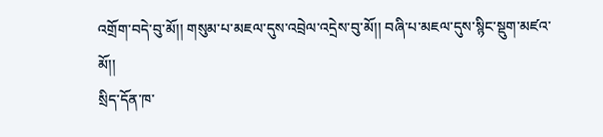འགྲོག་བདེ་བུ་མོ།། གསུམ་པ་མཇལ་དུས་འབྲེལ་འདྲེས་བུ་མོ།། བཞི་པ་མཇལ་དུས་སྙིང་སྡུག་མཛའ་མོ།།
སྲིད་དོན་ཁ་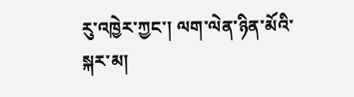རུ་འཁྱེར་ཀྱང་། ལག་ལེན་ཉིན་མོའི་སྐར་མ།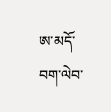ཨ་མདོ་བག་ལེབ་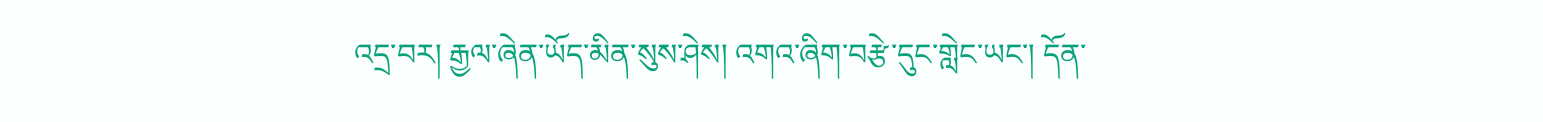འདྲ་བར། རྒྱལ་ཞེན་ཡོད་མིན་སུས་ཤེས། འགའ་ཞིག་བརྩེ་དུང་གླེང་ཡང་། དོན་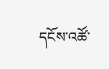དངོས་འཚོ་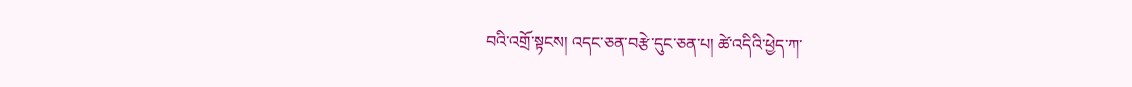བའི་འགྲོ་སྟངས། འདང་ཅན་བརྩེ་དུང་ཅན་པ། ཚེ་འདིའི་ཕྱེད་ཀ་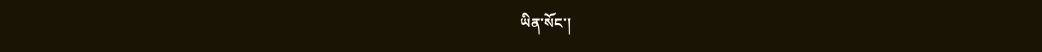ཡིན་སོང་།